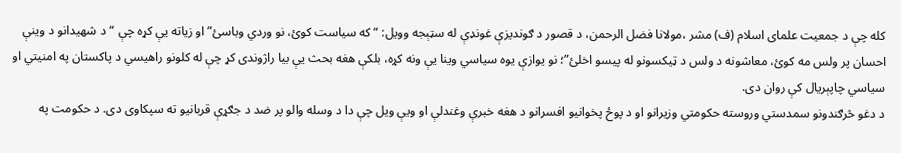کله چې د جمعیت علمای اسلام (ف) مشر ،مولانا فضل الرحمن، د قصور د ګوندیزې غونډې له سټېجه وویل: “که سیاست کوئ، نو وردي وباسئ” او زیاته یې کړه چې “د شهیدانو د وینې احسان پر ولس مه کوئ، معاشونه د ولس د ټیکسونو له پیسو اخلئ”؛ نو یوازې یوه سیاسي وینا یې ونه کړه، بلکې هغه بحث یې بیا راژوندی کړ چې له کلونو راهیسي د پاکستان په امنیتي او سیاسي چاپېریال کې روان دی.
د دغو څرګندونو سمدستي وروسته حکومتي وزیرانو او د پوځ پخوانیو افسرانو د هغه خبرې وغندلې او ویې ویل چې دا د وسله والو پر ضد د جګړې قربانیو ته سپکاوی دی. د حکومت په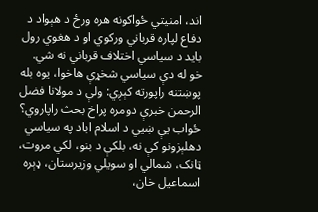اند، امنیتي ځواکونه هره ورځ د هېواد د دفاع لپاره قرباني ورکوي او د هغوي رول باید د سیاسي اختلاف قرباني نه شي.
خو له دې سیاسي شخړې هاخوا، یوه بله پوښتنه راپورته کېږي: ولې د مولانا فضل الرحمن خبرې دومره پراخ بحث راپاروي؟
ځواب یې ښیي د اسلام اباد په سیاسي دهلېزونو کې نه، بلکې د بنو، لکي مروت، ټانک، شمالي او سویلي وزیرستان، ډېره اسماعیل خان،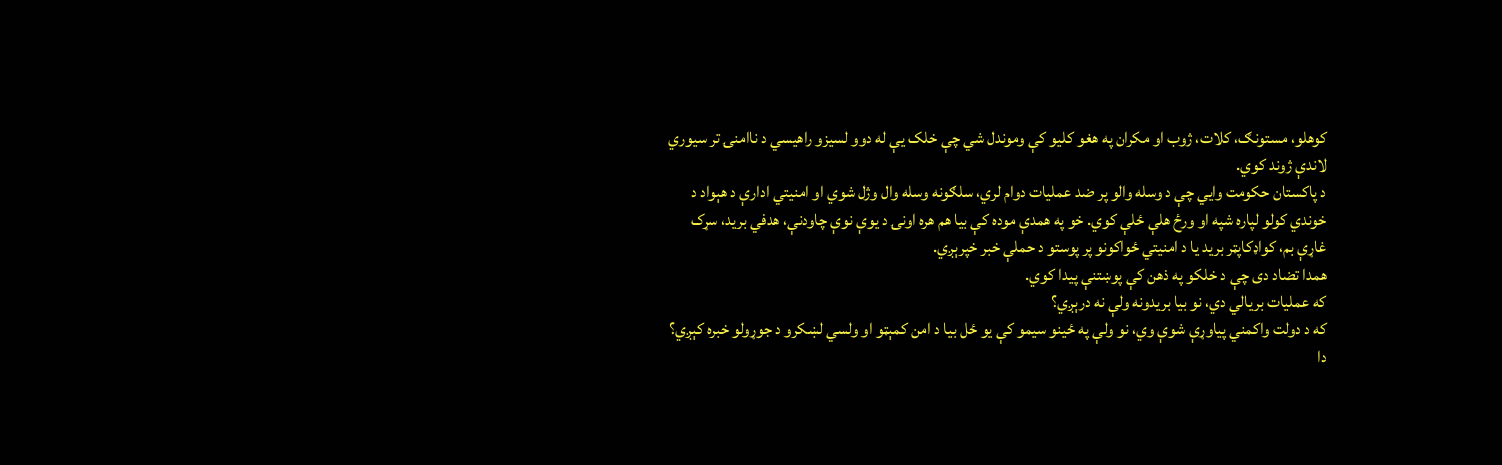کوهلو، مستونګ، کلات، ژوب او مکران په هغو کلیو کې وموندل شي چې خلک یې له دوو لسیزو راهیسي د ناامنۍ تر سیوري لاندې ژوند کوي.
د پاکستان حکومت وایي چې د وسله والو پر ضد عملیات دوام لري، سلګونه وسله وال وژل شوي او امنیتي ادارې د هېواد د خوندي کولو لپاره شپه او ورځ هلې ځلې کوي. خو په همدې موده کې بیا هم هره اونۍ د یوې نوې چاودنې، هدفي برید، سړک غاړې بم، کواډکاپټر برید یا د امنیتي ځواکونو پر پوستو د حملې خبر خپرېږي.
همدا تضاد دی چې د خلکو په ذهن کې پوښتنې پیدا کوي.
که عملیات بریالي دي، نو بیا بریدونه ولې نه درېږي؟
که د دولت واکمني پیاوړې شوې وي، نو ولې په ځینو سیمو کې یو ځل بیا د امن کمېټو او ولسي لښکرو د جوړولو خبره کېږي؟
دا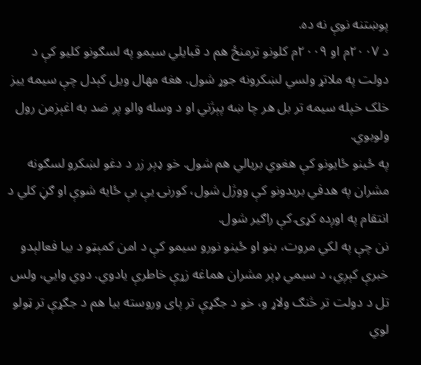پوښتنه نوې نه ده.
د ۲۰۰۷م او ۲۰۰۹م کلونو ترمنځ هم د قبایلي سیمو په لسګونو کلیو کې د دولت په ملاتړ ولسي لښکرونه جوړ شول. هغه مهال ویل کېدل چې سیمه ییز خلک خپله سیمه تر بل هر چا ښه پېژني او د وسله والو پر ضد به اغېزمن رول ولوبوي.
په ځینو ځایونو کې هغوي بریالي هم شول. خو ډېر زر د دغو لښکرو لسګونه مشران په هدفي بریدونو کې ووژل شول، کورنۍ یې بې ځایه شوې او ګڼ کلي د انتقام په اوږده کړۍ کې راګیر شول.
نن چې په لکي مروت، بنو او ځینو نورو سیمو کې د امن کمېټو د بیا فعالېدو خبرې کېږي، د سیمي ډېر مشران هماغه زړې خاطرې یادوي. دوي وایي، ولس تل د دولت تر څنګ ولاړ و، خو د جګړې تر پای وروسته بیا هم د جګړې تر ټولو لوي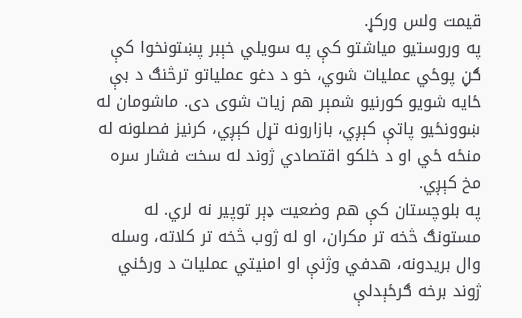قیمت ولس ورکړ.
په وروستیو میاشتو کې په سویلي خېبر پښتونخوا کې ګڼ پوځي عملیات شوي، خو د دغو عملیاتو ترڅنګ د بې ځایه شویو کورنیو شمېر هم زیات شوی دی. ماشومان له ښوونځیو پاتې کېږي، بازارونه تړل کېږي، کرنیز فصلونه له منځه ځي او د خلکو اقتصادي ژوند له سخت فشار سره مخ کېږي.
په بلوچستان کې هم وضعیت ډېر توپیر نه لري. له مستونګ څخه تر مکران، او له ژوب څخه تر کلاته، وسله وال بریدونه، هدفي وژنې او امنیتي عملیات د ورځني ژوند برخه ګرځېدلې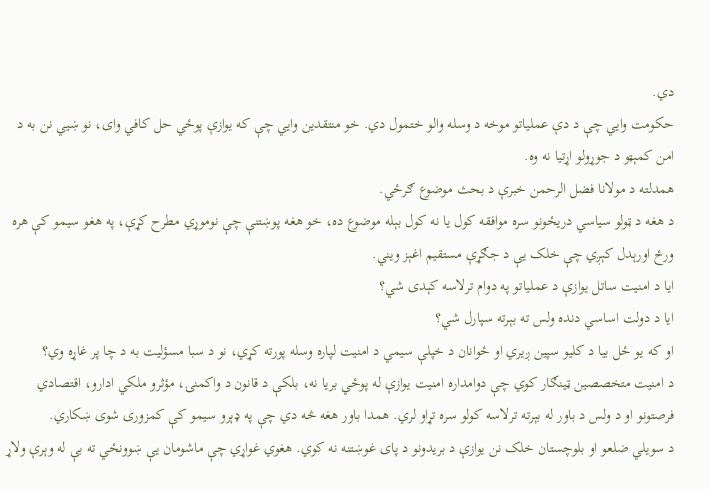دي.
حکومت وایي چې د دې عملیاتو موخه د وسله والو ختمول دي. خو منتقدین وایي چې که یوازې پوځي حل کافي وای، نو ښیي نن به د امن کمېټو د جوړولو اړتیا نه وه.
همدلته د مولانا فضل الرحمن خبرې د بحث موضوع ګرځي.
د هغه د ټولو سیاسي دریځونو سره موافقه کول یا نه کول بېله موضوع ده، خو هغه پوښتنې چې نوموړي مطرح کړې، په هغو سیمو کې هره ورځ اورېدل کېږي چې خلک یې د جګړې مستقیم اغېز ویني.
ایا د امنیت ساتل یوازې د عملیاتو په دوام ترلاسه کېدی شي؟
ایا د دولت اساسي دنده ولس ته بېرته سپارل شي؟
او که یو ځل بیا د کلیو سپین ږیري او ځوانان د خپلې سیمي د امنیت لپاره وسله پورته کړي، نو د سبا مسؤلیت به د چا پر غاړه وي؟
د امنیت متخصصین ټینګار کوي چې دوامداره امنیت یوازې له پوځي بریا نه، بلکې د قانون د واکمنۍ، مؤثرو ملکي ادارو، اقتصادي فرصتونو او د ولس د باور له بېرته ترلاسه کولو سره تړاو لري. همدا باور هغه څه دي چې په ډېرو سیمو کې کمزوری شوی ښکاري.
د سویلي ضلعو او بلوچستان خلک نن یوازې د بریدونو د پای غوښتنه نه کوي. هغوي غواړي چې ماشومان یې ښوونځي ته بې له وېرې ولاړ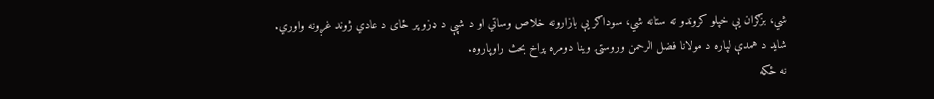شي، بزګران یې خپلو کروندو ته ستانه شي، سوداګر یې بازارونه خلاص وساتي او د شپې د ډزو پر ځای د عادي ژوند غږونه واوري.
شاید د همدې لپاره د مولانا فضل الرحمن وروستۍ وینا دومره پراخ بحث راوپاروه.
نه ځکه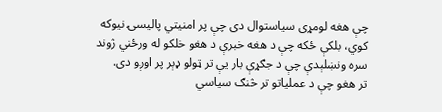چې هغه لومړی سیاستوال دی چې پر امنیتي پالیسۍ نیوکه کوي، بلکې ځکه چې د هغه خبرې د هغو خلکو له ورځني ژوند سره ونښلېدې چې د جګړې بار یې تر ټولو ډېر پر اوږو دی.
تر هغو چې د عملیاتو تر څنګ سیاسي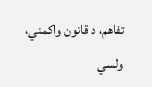تفاهم، د قانون واکمني، ولسي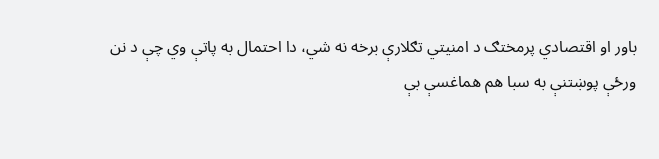باور او اقتصادي پرمختګ د امنیتي تګلارې برخه نه شي، دا احتمال به پاتې وي چې د نن ورځې پوښتنې به سبا هم هماغسې بې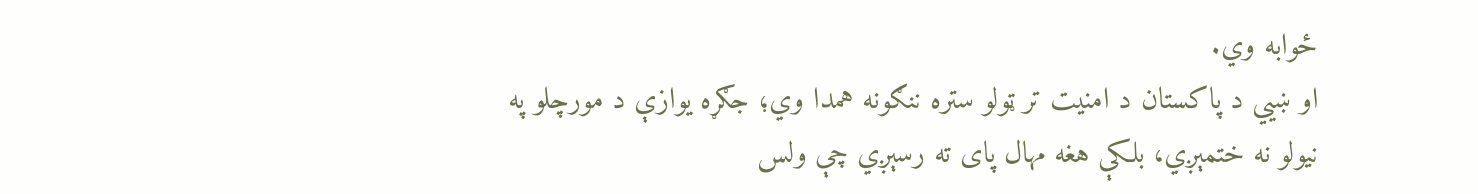ځوابه وي.
او ښیي د پاکستان د امنیت تر ټولو ستره ننګونه همدا وي؛ جګړه یوازې د مورچلو په نیولو نه ختمېږي، بلکې هغه مهال پای ته رسېږي چې ولس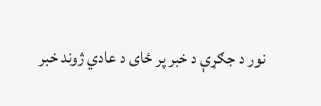نور د جګړې د خبر پر ځای د عادي ژوند خبر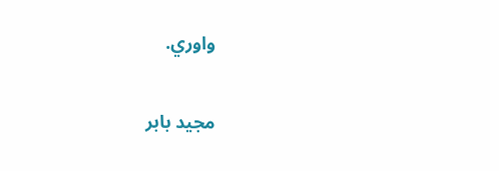واوري.


مجید بابر